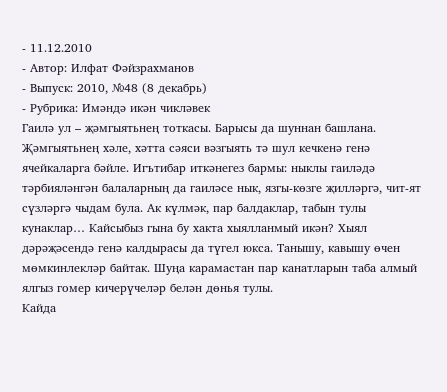- 11.12.2010
- Автор: Илфат Фәйзрахманов
- Выпуск: 2010, №48 (8 декабрь)
- Рубрика: Имәндә икән чикләвек
Гаилә ул – җәмгыятьнең тоткасы. Барысы да шуннан башлана. Җәмгыятьнең хәле, хәтта сәяси вәзгыять тә шул кечкенә генә ячейкаларга бәйле. Игътибар иткәнегез бармы: ныклы гаиләдә тәрбияләнгән балаларның да гаиләсе нык, язгы-көзге җилләргә, чит-ят сүзләргә чыдам була. Ак күлмәк, пар балдаклар, табын тулы кунаклар… Кайсыбыз гына бу хакта хыялланмый икән? Хыял дәрәҗәсендә генә калдырасы да түгел юкса. Танышу, кавышу өчен мөмкинлекләр байтак. Шуңа карамастан пар канатларын таба алмый ялгыз гомер кичерүчеләр белән дөнья тулы.
Кайда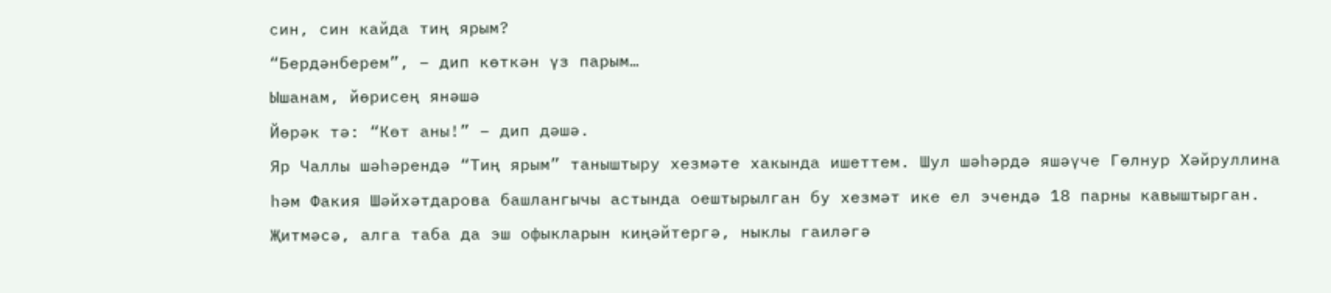син, син кайда тиң ярым?
“Бердәнберем”, – дип көткән үз парым…
Ышанам, йөрисең янәшә
Йөрәк тә: “Көт аны!” – дип дәшә.
Яр Чаллы шәһәрендә “Тиң ярым” таныштыру хезмәте хакында ишеттем. Шул шәһәрдә яшәүче Гөлнур Хәйруллина һәм Факия Шәйхәтдарова башлангычы астында оештырылган бу хезмәт ике ел эчендә 18 парны кавыштырган. Җитмәсә, алга таба да эш офыкларын киңәйтергә, ныклы гаиләгә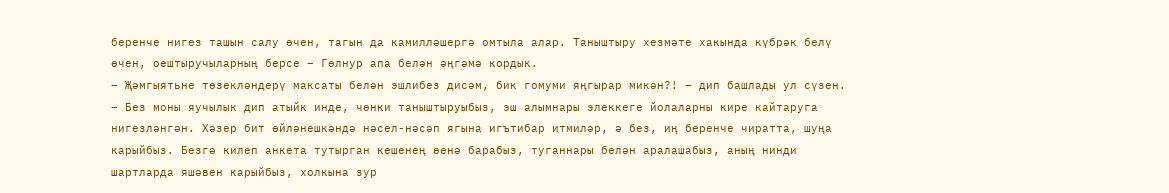беренче нигез ташын салу өчен, тагын да камилләшергә омтыла алар. Таныштыру хезмәте хакында күбрәк белү өчен, оештыручыларның берсе – Гөлнур апа белән әңгәмә кордык.
– Җәмгыятьне төзекләндерү максаты белән эшлибез дисәм, бик гомуми яңгырар микән?! – дип башлады ул сүзен. – Без моны яучылык дип атыйк инде, чөнки таныштыруыбыз, эш алымнары элеккеге йолаларны кире кайтаруга нигезләнгән. Хәзер бит өйләнешкәндә нәсел-нәсәп ягына игътибар итмиләр, ә без, иң беренче чиратта, шуңа карыйбыз. Безгә килеп анкета тутырган кешенең өенә барабыз, туганнары белән аралашабыз, аның нинди шартларда яшәвен карыйбыз, холкына зур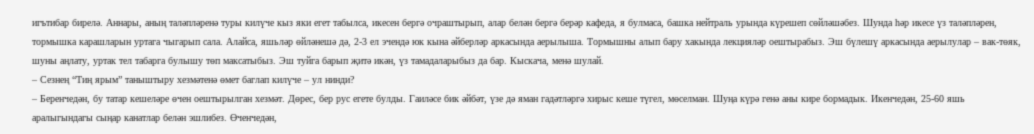игътибар бирелә. Аннары, аның таләпләренә туры килүче кыз яки егет табылса, икесен бергә очраштырып, алар белән бергә берәр кафеда, я булмаса, башка нейтраль урында күрешеп сөйләшәбез. Шунда һәр икесе үз таләпләрен, тормышка карашларын уртага чыгарып сала. Алайса, яшьләр өйләнешә дә, 2-3 ел эчендә юк кына әйберләр аркасында аерылыша. Тормышны алып бару хакында лекцияләр оештырабыз. Эш бүлешү аркасында аерылулар – вак-төяк, шуны аңлату, уртак тел табарга булышу төп максатыбыз. Эш туйга барып җитә икән, үз тамадаларыбыз да бар. Кыскача, менә шулай.
– Сезнең “Тиң ярым” таныштыру хезмәтенә өмет баглап килүче – ул нинди?
– Беренчедән, бу татар кешеләре өчен оештырылган хезмәт. Дөрес, бер рус егете булды. Гаиләсе бик әйбәт, үзе дә яман гадәтләргә хирыс кеше түгел, мөселман. Шуңа күрә генә аны кире бормадык. Икенчедән, 25-60 яшь аралыгындагы сыңар канатлар белән эшлибез. Өченчедән,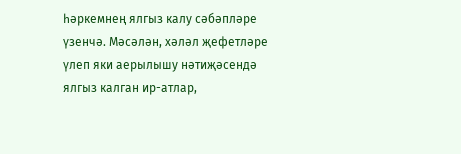һәркемнең ялгыз калу сәбәпләре үзенчә. Мәсәлән, хәләл җефетләре үлеп яки аерылышу нәтиҗәсендә ялгыз калган ир-атлар,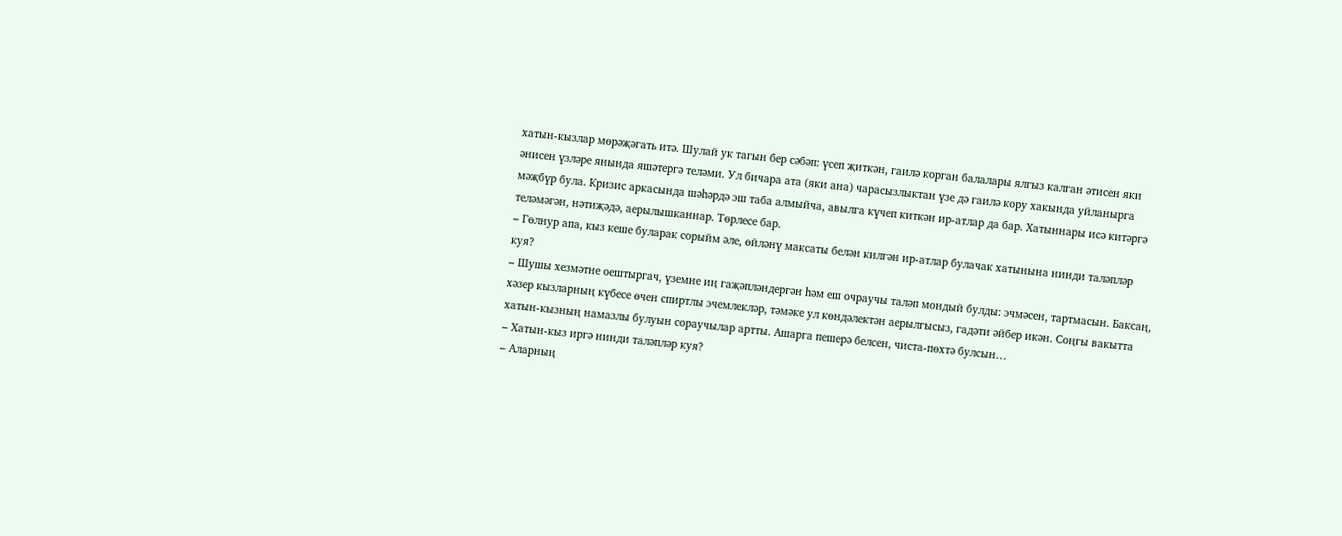хатын-кызлар мөрәҗәгать итә. Шулай ук тагын бер сәбәп: үсеп җиткән, гаилә корган балалары ялгыз калган әтисен яки әнисен үзләре янында яшәтергә теләми. Ул бичара ата (яки ана) чарасызлыктан үзе дә гаилә кору хакында уйланырга мәҗбүр була. Кризис аркасында шәһәрдә эш таба алмыйча, авылга күчеп киткән ир-атлар да бар. Хатыннары исә китәргә теләмәгән, нәтиҗәдә, аерылышканнар. Төрлесе бар.
– Гөлнур апа, кыз кеше буларак сорыйм әле, өйләнү максаты белән килгән ир-атлар булачак хатынына нинди таләпләр куя?
– Шушы хезмәтне оештыргач, үземне иң гаҗәпләндергән һәм еш очраучы таләп мондый булды: эчмәсен, тартмасын. Баксаң, хәзер кызларның күбесе өчен спиртлы эчемлекләр, тәмәке ул көндәлектән аерылгысыз, гадәти әйбер икән. Соңгы вакытта хатын-кызның намазлы булуын сораучылар артты. Ашарга пешерә белсен, чиста-пөхтә булсын…
– Хатын-кыз иргә нинди таләпләр куя?
– Аларның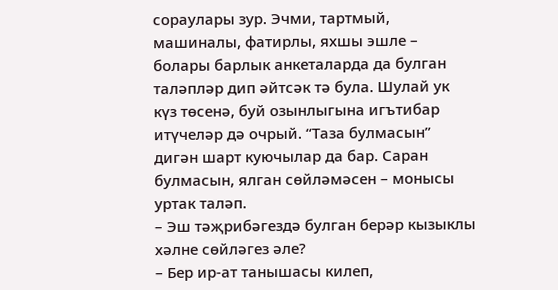сораулары зур. Эчми, тартмый, машиналы, фатирлы, яхшы эшле – болары барлык анкеталарда да булган таләпләр дип әйтсәк тә була. Шулай ук күз төсенә, буй озынлыгына игътибар итүчеләр дә очрый. “Таза булмасын” дигән шарт куючылар да бар. Саран булмасын, ялган сөйләмәсен – монысы уртак таләп.
– Эш тәҗрибәгездә булган берәр кызыклы хәлне сөйләгез әле?
– Бер ир-ат танышасы килеп,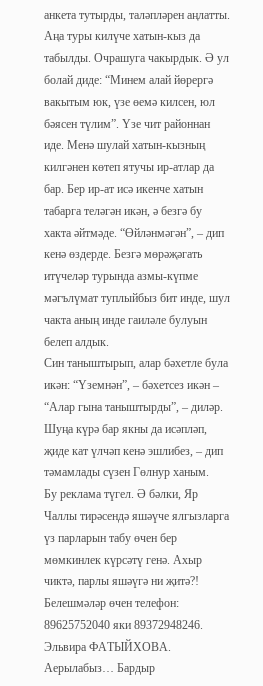анкета тутырды, таләпләрен аңлатты. Аңа туры килүче хатын-кыз да табылды. Очрашуга чакырдык. Ә ул болай диде: “Минем алай йөрергә вакытым юк, үзе өемә килсен, юл бәясен түлим”. Үзе чит районнан иде. Менә шулай хатын-кызның килгәнен көтеп ятучы ир-атлар да бар. Бер ир-ат исә икенче хатын табарга теләгән икән, ә безгә бу хакта әйтмәде. “Өйләнмәгән”, – дип кенә өздерде. Безгә мөрәҗәгать итүчеләр турында азмы-күпме мәгълүмат туплыйбыз бит инде, шул чакта аның инде гаиләле булуын белеп алдык.
Син таныштырып, алар бәхетле була икән: “Үземнән”, – бәхетсез икән – “Алар гына таныштырды”, – диләр. Шуңа күрә бар якны да исәпләп, җиде кат үлчәп кенә эшлибез, – дип тәмамлады сүзен Гөлнур ханым.
Бу реклама түгел. Ә бәлки, Яр Чаллы тирәсендә яшәүче ялгызларга үз парларын табу өчен бер мөмкинлек күрсәтү генә. Ахыр чиктә, парлы яшәүгә ни җитә?! Белешмәләр өчен телефон: 89625752040 яки 89372948246.
Эльвира ФАТЫЙХОВА.
Аерылабыз… Бардыр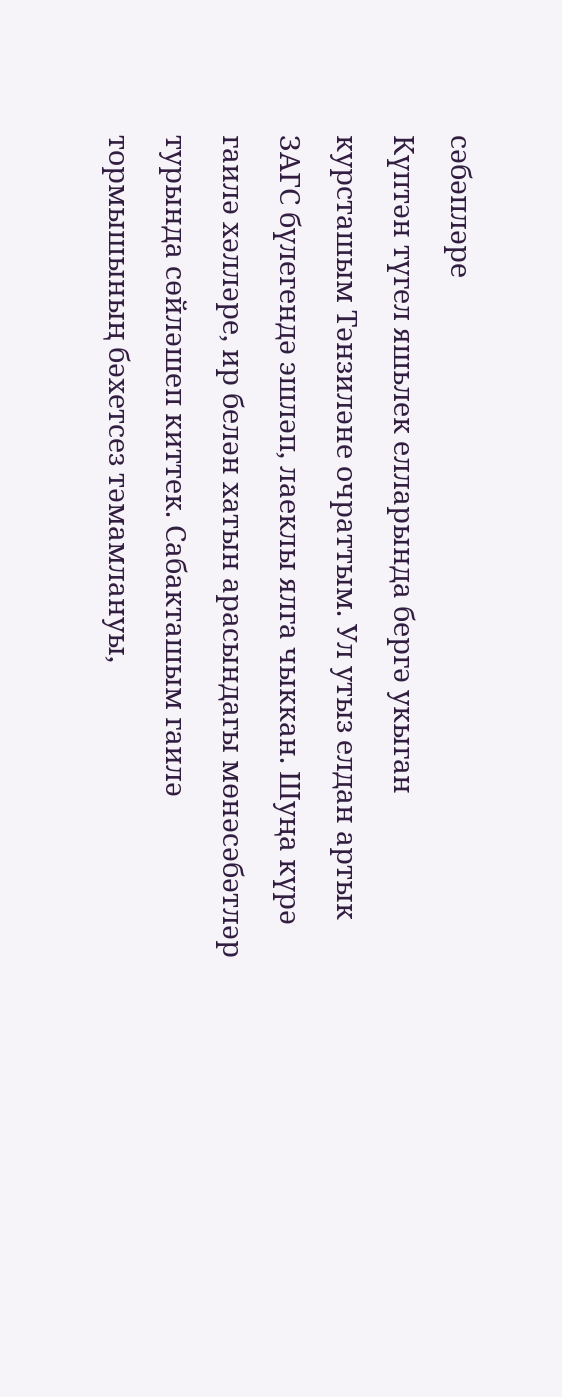сәбәпләре
Күптән түгел яшьлек елларында бергә укыган курсташым Тәнзиләне очраттым. Ул утыз елдан артык ЗАГС бүлегендә эшләп, лаеклы ялга чыккан. Шуңа күрә гаилә хәлләре, ир белән хатын арасындагы мөнәсәбәтләр турында сөйләшеп киттек. Сабакташым гаилә тормышының бәхетсез тәмамлануы,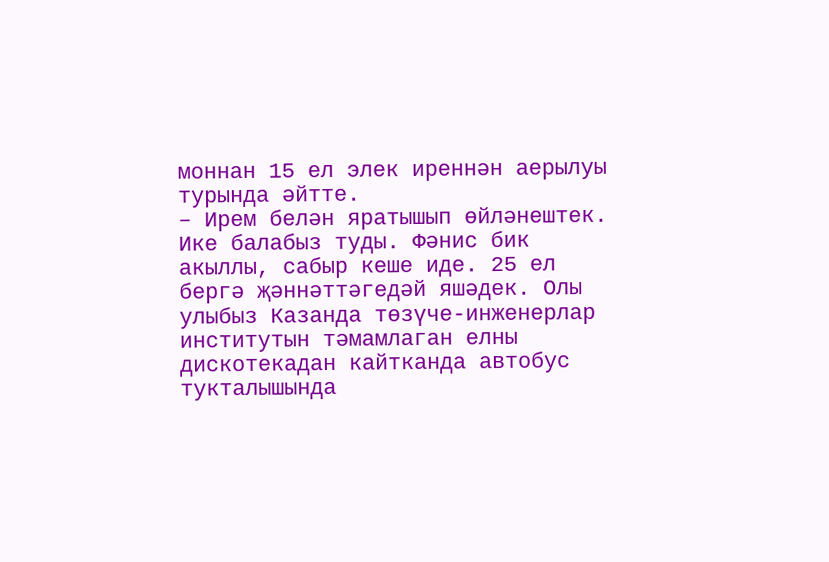моннан 15 ел элек иреннән аерылуы турында әйтте.
– Ирем белән яратышып өйләнештек. Ике балабыз туды. Фәнис бик акыллы, сабыр кеше иде. 25 ел бергә җәннәттәгедәй яшәдек. Олы улыбыз Казанда төзүче-инженерлар институтын тәмамлаган елны дискотекадан кайтканда автобус тукталышында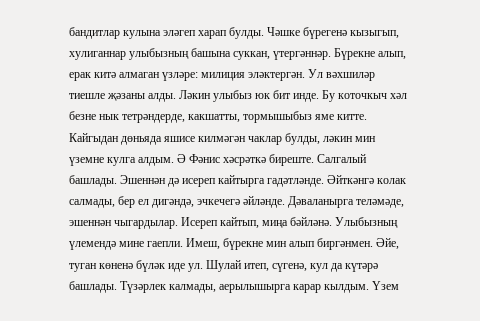бандитлар кулына эләгеп харап булды. Чәшке бүрегенә кызыгып, хулиганнар улыбызның башына суккан, үтергәннәр. Бүрекне алып, ерак китә алмаган үзләре: милиция эләктергән. Ул вәхшиләр тиешле җәзаны алды. Ләкин улыбыз юк бит инде. Бу коточкыч хәл безне нык тетрәндерде, какшатты, тормышыбыз яме китте. Кайгыдан дөньяда яшисе килмәгән чаклар булды, ләкин мин үземне кулга алдым. Ә Фәнис хәсрәткә биреште. Салгалый башлады. Эшеннән дә исереп кайтырга гадәтләнде. Әйткәнгә колак салмады, бер ел дигәндә, эчкечегә әйләнде. Дәваланырга теләмәде, эшеннән чыгардылар. Исереп кайтып, миңа бәйләнә. Улыбызның үлемендә мине гаепли. Имеш, бүрекне мин алып биргәнмен. Әйе, туган көненә бүләк иде ул. Шулай итеп, сүгенә, кул да күтәрә башлады. Түзәрлек калмады, аерылышырга карар кылдым. Үзем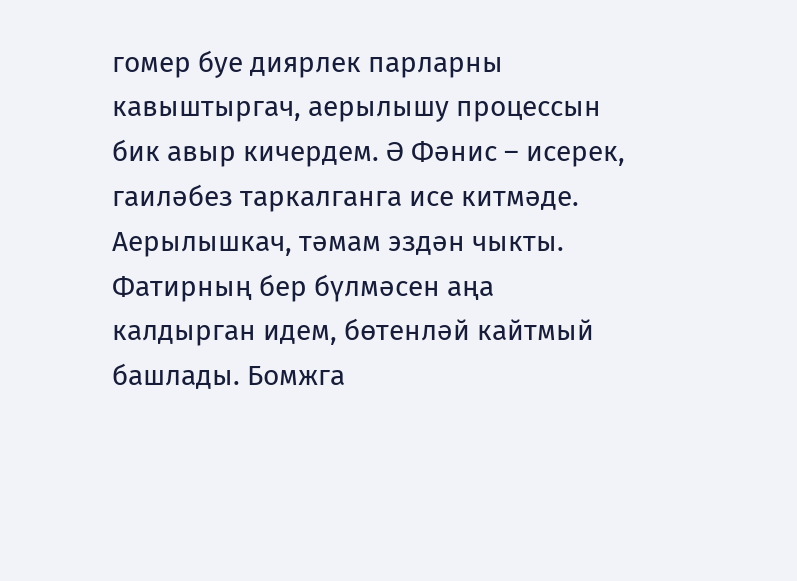гомер буе диярлек парларны кавыштыргач, аерылышу процессын бик авыр кичердем. Ә Фәнис – исерек, гаиләбез таркалганга исе китмәде. Аерылышкач, тәмам эздән чыкты. Фатирның бер бүлмәсен аңа калдырган идем, бөтенләй кайтмый башлады. Бомжга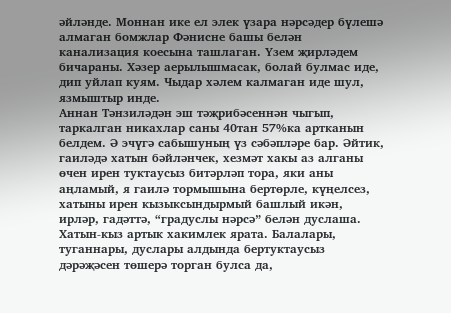әйләнде. Моннан ике ел элек үзара нәрсәдер бүлешә алмаган бомжлар Фәнисне башы белән канализация коесына ташлаган. Үзем җирләдем бичараны. Хәзер аерылышмасак, болай булмас иде, дип уйлап куям. Чыдар хәлем калмаган иде шул, язмыштыр инде.
Аннан Тәнзиләдән эш тәҗрибәсеннән чыгып, таркалган никахлар саны 40тан 57%ка артканын белдем. Ә эчүгә сабышуның үз сәбәпләре бар. Әйтик, гаиләдә хатын бәйләнчек, хезмәт хакы аз алганы өчен ирен туктаусыз битәрләп тора, яки аны аңламый, я гаилә тормышына бертөрле, күңелсез, хатыны ирен кызыксындырмый башлый икән, ирләр, гадәттә, “градуслы нәрсә” белән дуслаша. Хатын-кыз артык хакимлек ярата. Балалары, туганнары, дуслары алдында бертуктаусыз дәрәҗәсен төшерә торган булса да,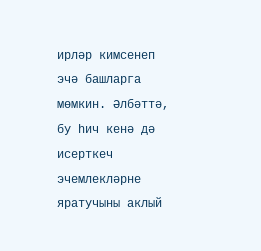ирләр кимсенеп эчә башларга мөмкин. Әлбәттә, бу һич кенә дә исерткеч эчемлекләрне яратучыны аклый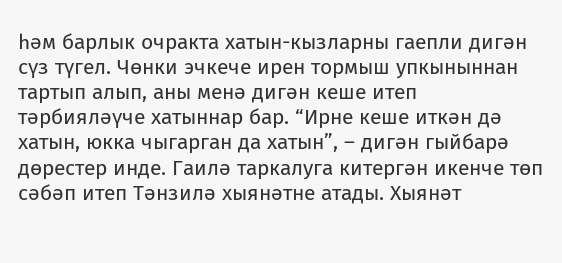һәм барлык очракта хатын-кызларны гаепли дигән сүз түгел. Чөнки эчкече ирен тормыш упкыныннан тартып алып, аны менә дигән кеше итеп тәрбияләүче хатыннар бар. “Ирне кеше иткән дә хатын, юкка чыгарган да хатын”, – дигән гыйбарә дөрестер инде. Гаилә таркалуга китергән икенче төп сәбәп итеп Тәнзилә хыянәтне атады. Хыянәт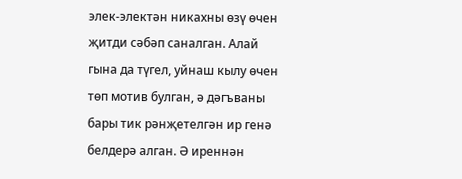элек-электән никахны өзү өчен җитди сәбәп саналган. Алай гына да түгел, уйнаш кылу өчен төп мотив булган, ә дәгъваны бары тик рәнҗетелгән ир генә белдерә алган. Ә иреннән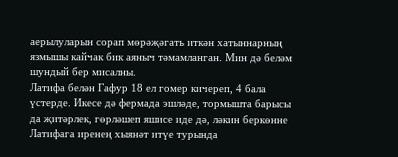аерылуларын сорап мөрәҗәгать иткән хатыннарның язмышы кайчак бик аяныч тәмамланган. Мин дә беләм шундый бер мисалны.
Латифа белән Гафур 18 ел гомер кичереп, 4 бала үстерде. Икесе дә фермада эшләде, тормышта барысы да җитәрлек, гөрләшеп яшисе иде дә, ләкин беркөнне Латифага иренең хыянәт итүе турында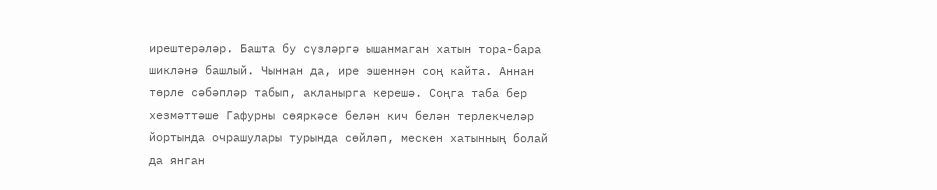ирештерәләр. Башта бу сүзләргә ышанмаган хатын тора-бара шикләнә башлый. Чыннан да, ире эшеннән соң кайта. Аннан төрле сәбәпләр табып, акланырга керешә. Соңга таба бер хезмәттәше Гафурны сөяркәсе белән кич белән терлекчеләр йортында очрашулары турында сөйләп, мескен хатынның болай да янган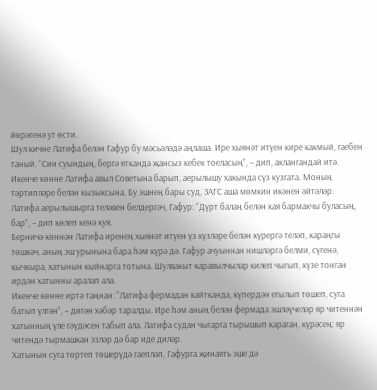йөрәгенә ут өсти.
Шул кичне Латифа белән Гафур бу мәсьәләдә аңлаша. Ире хыянәт итүен кире какмый, гаебен таный. “Син суындың, бергә ятканда җансыз кебек тоеласың”, – дип, аклангандай итә.
Икенче көнне Латифа авыл Советына барып, аерылышу хакында сүз кузгата. Моның тәртипләре белән кызыксына. Бу эшнең бары суд, ЗАГС аша мөмкин икәнен әйтәләр. Латифа аерылышырга теләвен белдергәч, Гафур: “Дүрт балаң белән кая бармакчы буласың, бар”, – дип көлеп кенә куя.
Берничә көннән Латифа иренең хыянәт итүен үз күзләре белән күрергә теләп, караңгы төшкәч, аның эш урынына бара һәм күрә дә. Гафур ачуыннан нишләргә белми, сүгенә, кычкыра, хатынын кыйнарга тотына. Шулвакыт каравылчылар килеп чыгып, күзе тонган ирдән хатынны аралап ала.
Икенче көнне иртә таңнан: “Латифа фермадан кайтканда, күпердән егылып төшеп, суга батып үлгән”, – дигән хәбәр таралды. Ире һәм аның белән фермада эшләүчеләр яр читеннән хатынның үле гәүдәсен табып ала. Латифа судан чыгарга тырышып караган, күрәсең: яр читендә тырмашкан эзләр дә бар иде диләр.
Хатынын суга төртеп төшерүдә гаепләп, Гафурга җинаять эше дә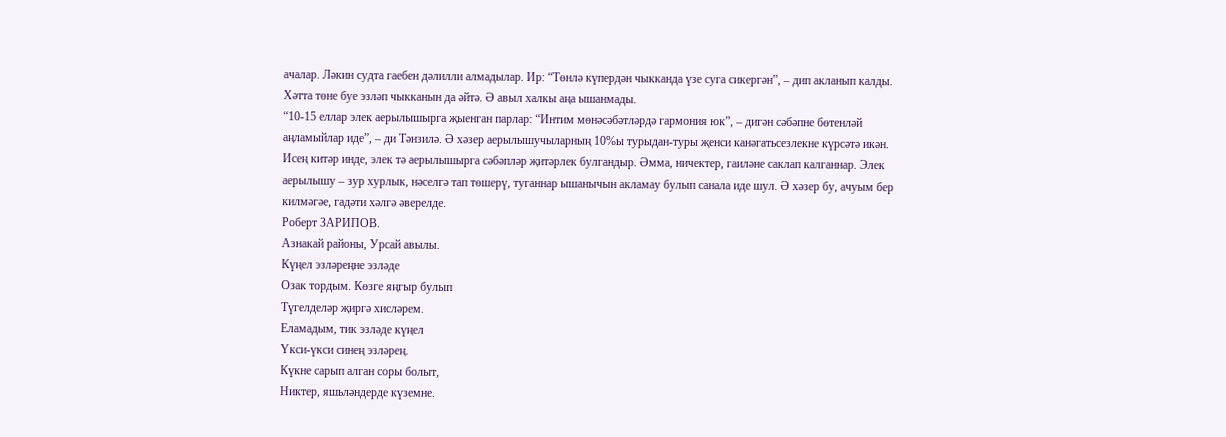ачалар. Ләкин судта гаебен дәлилли алмадылар. Ир: “Төнлә күпердән чыкканда үзе суга сикергән”, – дип акланып калды. Хәтта төне буе эзләп чыкканын да әйтә. Ә авыл халкы аңа ышанмады.
“10-15 еллар элек аерылышырга җыенган парлар: “Интим мөнәсәбәтләрдә гармония юк”, – дигән сәбәпне бөтенләй аңламыйлар иде”, – ди Тәнзилә. Ә хәзер аерылышучыларның 10%ы турыдан-туры җенси канәгатьсезлекне күрсәтә икән.
Исең китәр инде, элек тә аерылышырга сәбәпләр җитәрлек булгандыр. Әмма, ничектер, гаиләне саклап калганнар. Элек аерылышу – зур хурлык, нәселгә тап төшерү, туганнар ышанычын акламау булып санала иде шул. Ә хәзер бу, ачуым бер килмәгәе, гадәти хәлгә әверелде.
Роберт ЗАРИПОВ.
Азнакай районы, Урсай авылы.
Күңел эзләреңне эзләде
Озак тордым. Көзге яңгыр булып
Түгелделәр җиргә хисләрем.
Еламадым, тик эзләде күңел
Үкси-үкси синең эзләрең.
Күкне сарып алган соры болыт,
Никтер, яшьләндерде күземне.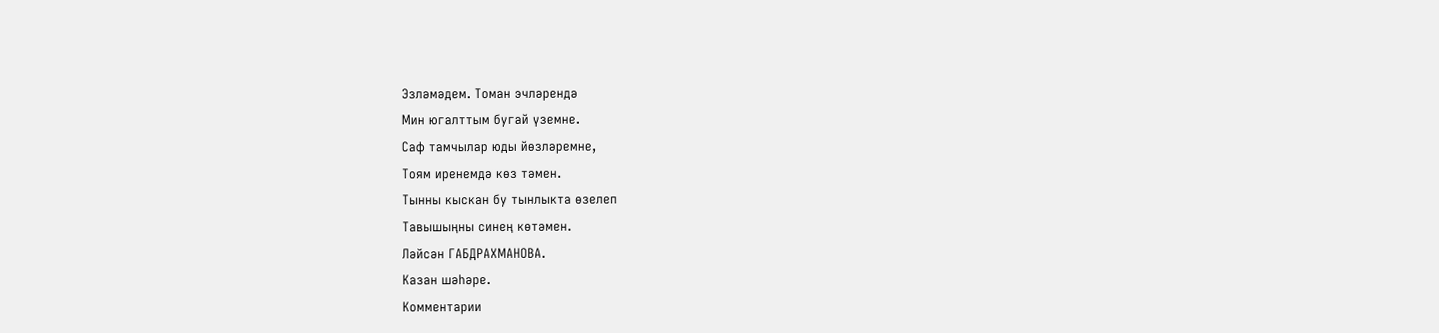Эзләмәдем. Томан эчләрендә
Мин югалттым бугай үземне.
Саф тамчылар юды йөзләремне,
Тоям иренемдә көз тәмен.
Тынны кыскан бу тынлыкта өзелеп
Тавышыңны синең көтәмен.
Ләйсән ГАБДРАХМАНОВА.
Казан шәһәре.
Комментарии